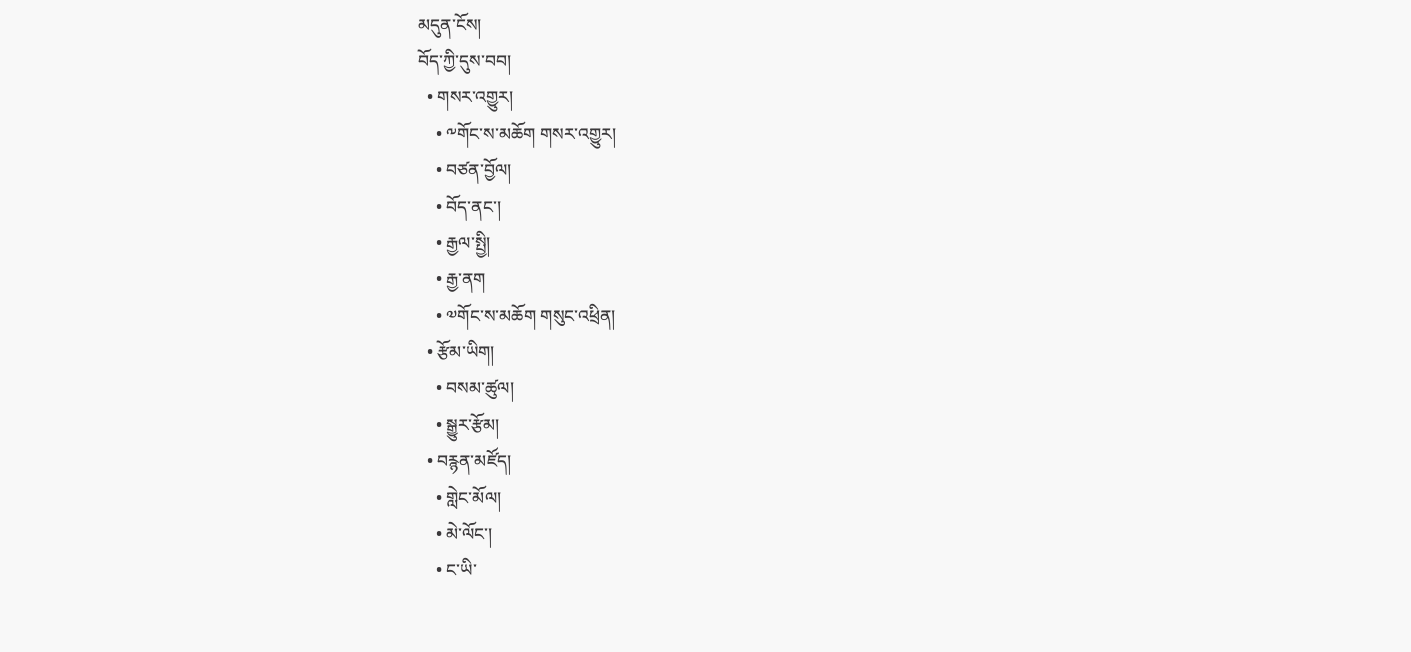མདུན་ངོས།
བོད་ཀྱི་དུས་བབ།
  • གསར་འགྱུར།
    • ༸གོང་ས་མཆོག གསར་འགྱུར།
    • བཙན་བྱོལ།
    • བོད་ནང་།
    • རྒྱལ་སྤྱི།
    • རྒྱ་ནག
    • ༧གོང་ས་མཆོག གསུང་འཕྲིན།
  • རྩོམ་ཡིག།
    • བསམ་ཚུལ།
    • སྒྱུར་རྩོམ།
  • བརྙན་མཛོད།
    • གླེང་མོལ།
    • མེ་ལོང་།
    • ང་ཡི་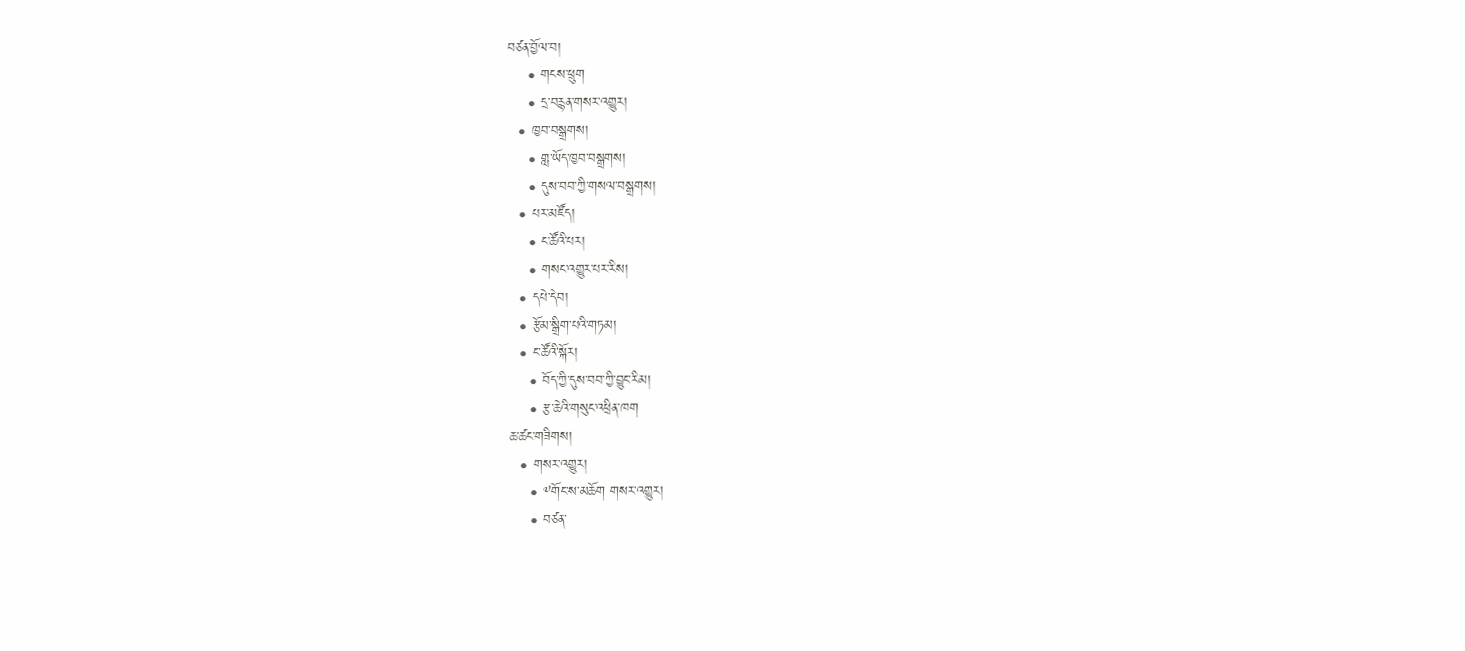བཙན་བྱོལ་བ།
    • གངས་ཕྲུག
    • དྲ་བརྙན་གསར་འགྱུར།
  • ཁྱབ་བསྒྲགས།
    • གླ་ཡོད་ཁྱབ་བསྒྲགས།
    • དུས་བབ་ཀྱི་གསལ་བསྒྲགས།
  • པར་མཛོད།
    • ང་ཚོའི་པར།
    • གསང་འགྱུར་པར་རིས།
  • དཔེ་དེབ།
  • རྩོམ་སྒྲིག་པའི་གཏམ།
  • ང་ཚོའི་སྐོར།
    • བོད་ཀྱི་དུས་བབ་ཀྱི་བྱུང་རིམ།
    • རྩ་ཆེའི་གསུང་འཕྲིན་ཁག
ཆ་ཚང་གཟིགས།
  • གསར་འགྱུར།
    • ༸གོང་ས་མཆོག གསར་འགྱུར།
    • བཙན་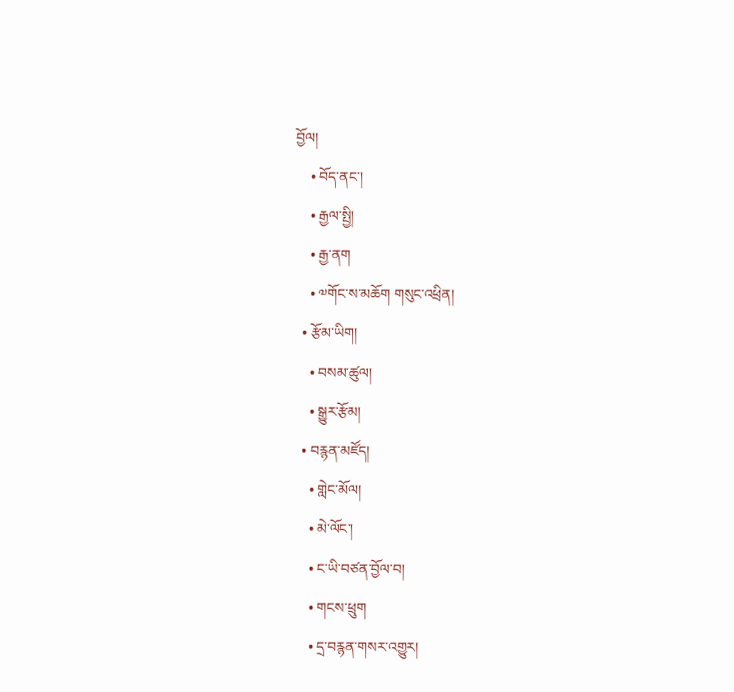བྱོལ།
    • བོད་ནང་།
    • རྒྱལ་སྤྱི།
    • རྒྱ་ནག
    • ༧གོང་ས་མཆོག གསུང་འཕྲིན།
  • རྩོམ་ཡིག།
    • བསམ་ཚུལ།
    • སྒྱུར་རྩོམ།
  • བརྙན་མཛོད།
    • གླེང་མོལ།
    • མེ་ལོང་།
    • ང་ཡི་བཙན་བྱོལ་བ།
    • གངས་ཕྲུག
    • དྲ་བརྙན་གསར་འགྱུར།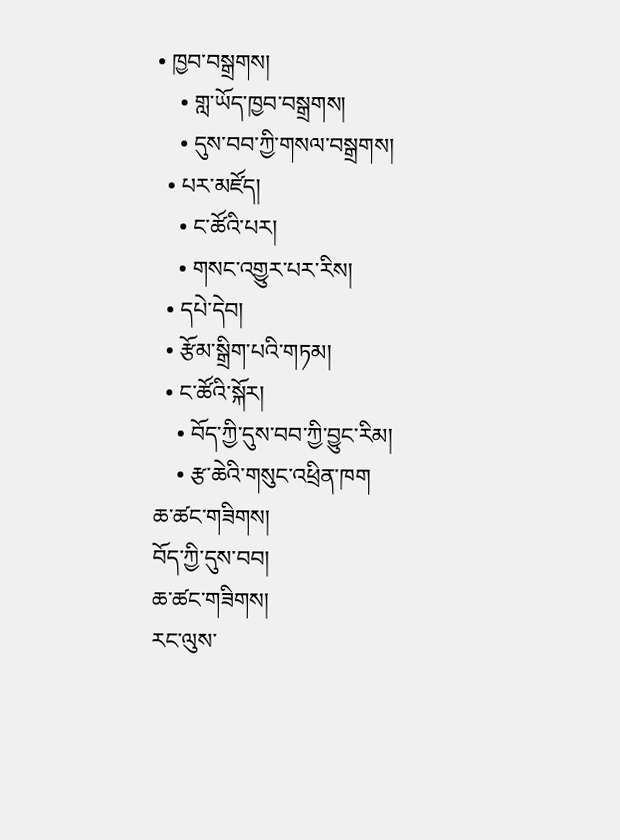• ཁྱབ་བསྒྲགས།
    • གླ་ཡོད་ཁྱབ་བསྒྲགས།
    • དུས་བབ་ཀྱི་གསལ་བསྒྲགས།
  • པར་མཛོད།
    • ང་ཚོའི་པར།
    • གསང་འགྱུར་པར་རིས།
  • དཔེ་དེབ།
  • རྩོམ་སྒྲིག་པའི་གཏམ།
  • ང་ཚོའི་སྐོར།
    • བོད་ཀྱི་དུས་བབ་ཀྱི་བྱུང་རིམ།
    • རྩ་ཆེའི་གསུང་འཕྲིན་ཁག
ཆ་ཚང་གཟིགས།
བོད་ཀྱི་དུས་བབ།
ཆ་ཚང་གཟིགས།
རང་ལུས་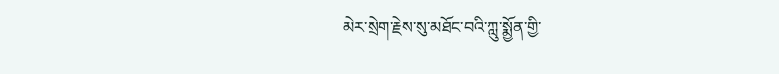མེར་སྲེག་རྗེས་སུ་མཐོང་བའི་ཀླུ་སྨྱོན་གྱི་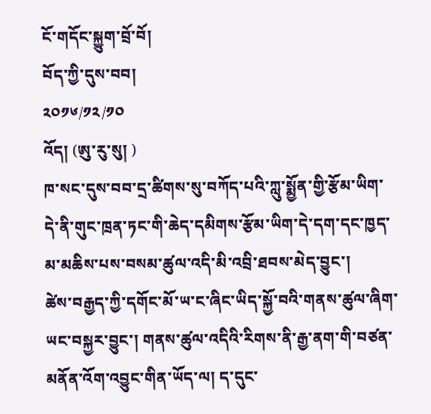ངོ་གདོང་སྐྱུག་བྲོ་བོ།
བོད་ཀྱི་དུས་བབ།
༢༠༡༦/༡༢/༡༠
འོད། (ཨུ་རུ་སུ། )
ཁ་སང་དུས་བབ་དྲ་ཚིགས་སུ་བཀོད་པའི་ཀླུ་སྨྱོན་གྱི་རྩོམ་ཡིག་དེ་ནི་གུང་ཁྲན་ཏང་གི་ཆེད་དམིགས་རྩོམ་ཡིག་དེ་དག་དང་ཁྱད་མ་མཆིས་པས་བསམ་ཚུལ་འདི་མི་འབྲི་ཐབས་མེད་བྱུང་།
ཚེས་བརྒྱད་ཀྱི་དགོང་མོ་ཡ་ང་ཞིང་ཡིད་སྐྱོ་བའི་གནས་ཚུལ་ཞིག་ཡང་བསྐྱར་བྱུང་། གནས་ཚུལ་འདིའི་རིགས་ནི་རྒྱ་ནག་གི་བཙན་མནོན་འོག་འབྱུང་གིན་ཡོད་ལ། ད་དུང་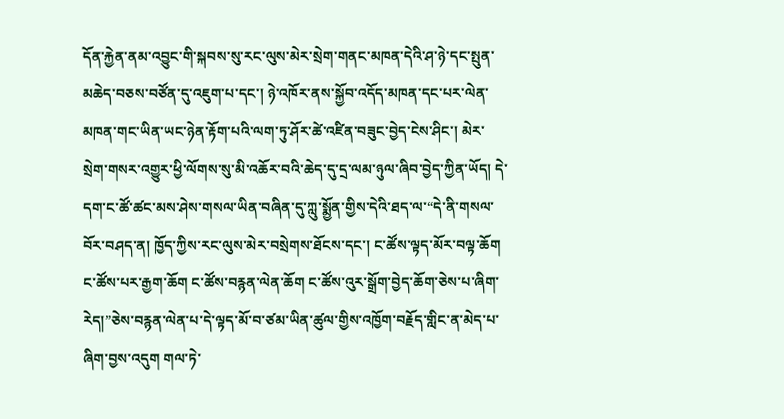དོན་རྐྱེན་ནམ་འབྱུང་གི་སྐབས་སུ་རང་ལུས་མེར་སྲེག་གནང་མཁན་དེའི་ཤ་ཉེ་དང་སྤུན་མཆེད་བཅས་བཙོན་དུ་འཇུག་པ་དང་། ཉེ་འཁོར་ནས་སྐྱོབ་འདོད་མཁན་དང་པར་ལེན་མཁན་གང་ཡིན་ཡང་ཉེན་རྟོག་པའི་ལག་ཏུ་ཤོར་ཚེ་འཛིན་བཟུང་བྱེད་ངེས་ཤིང་། མེར་སྲེག་གསར་འགྱུར་ཕྱི་ལོགས་སུ་མི་འཆོར་བའི་ཆེད་དུ་དྲ་ལམ་ཉུལ་ཞིབ་བྱེད་ཀྱིན་ཡོད། དེ་དག་ང་ཚོ་ཚང་མས་ཤེས་གསལ་ཡིན་བཞིན་དུ་ཀླུ་སྨྱོན་གྱིས་དེའི་ཐད་ལ་“དེ་ནི་གསལ་བོར་བཤད་ན། ཁྱོད་ཀྱིས་རང་ལུས་མེར་བསྲེགས་ཐོངས་དང་། ང་ཚོས་ལྟད་མོར་བལྟ་ཆོག ང་ཚོས་པར་རྒྱག་ཆོག ང་ཚོས་བརྙན་ལེན་ཆོག ང་ཚོས་འུར་སྒྲོག་བྱེད་ཆོག་ཅེས་པ་ཞིག་རེད།”ཅེས་བརྙན་ལེན་པ་དེ་ལྟད་མོ་བ་ཙམ་ཡིན་ཚུལ་གྱིས་འཁྱོག་བརྗོད་གླིང་ན་མེད་པ་ཞིག་བྱས་འདུག གལ་ཏེ་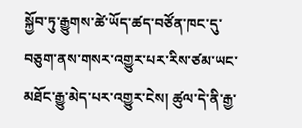སྐྱོབ་ཏུ་རྒྱུགས་ཚེ་ཡོད་ཚད་བཙོན་ཁང་དུ་བཅུག་ནས་གསར་འགྱུར་པར་རིས་ཙམ་ཡང་མཐོང་རྒྱུ་མེད་པར་འགྱུར་ངེས། ཚུལ་དེ་ནི་རྒྱ་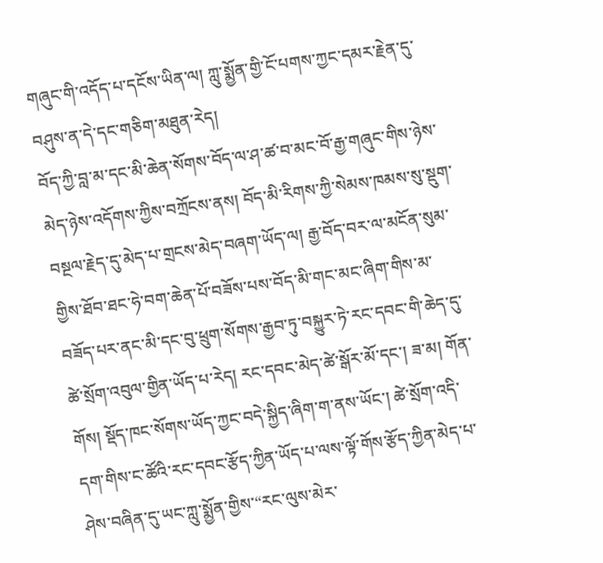གཞུང་གི་འདོད་པ་དངོས་ཡིན་ལ། ཀླུ་སྨྱོན་གྱི་ངོ་པགས་ཀྱང་དམར་རྗེན་དུ་བཤུས་ན་དེ་དང་གཅིག་མཐུན་རེད།
བོད་ཀྱི་བླ་མ་དང་མི་ཆེན་སོགས་བོད་ལ་ཤ་ཚ་བ་མང་བོ་རྒྱ་གཞུང་གིས་ཉེས་མེད་ཉེས་འདོགས་ཀྱིས་བཀྲོངས་ནས། བོད་མི་རིགས་ཀྱི་སེམས་ཁམས་སུ་སྡུག་བསྔལ་རྗེད་དུ་མེད་པ་གྲངས་མེད་བཞག་ཡོད་ལ། རྒྱ་བོད་བར་ལ་མངོན་སུམ་གྱིས་ཐོབ་ཐང་ཧེ་བག་ཆེན་པོ་བཟོས་པས་བོད་མི་གང་མང་ཞིག་གིས་མ་བཟོད་པར་ནང་མི་དང་བུ་ཕྲུག་སོགས་རྒྱབ་ཏུ་བསྐྱུར་ཏེ་རང་དབང་གི་ཆེད་དུ་ཚེ་སྲོག་འབུལ་གྱིན་ཡོད་པ་རེད། རང་དབང་མེད་ཚེ་སྒོར་མོ་དང་། ཟ་མ། གོན་གོས། སྡོད་ཁང་སོགས་ཡོད་ཀྱང་བདེ་སྐྱིད་ཞིག་ག་ནས་ཡོང་། ཚེ་སྲོག་འདི་དག་གིས་ང་ཚོའི་རང་དབང་རྩོད་ཀྱིན་ཡོད་པ་ལས་ལྟོ་གོས་རྩོད་ཀྱིན་མེད་པ་ཤེས་བཞིན་དུ་ཡང་ཀླུ་སྨྱོན་གྱིས་“རང་ལུས་མེར་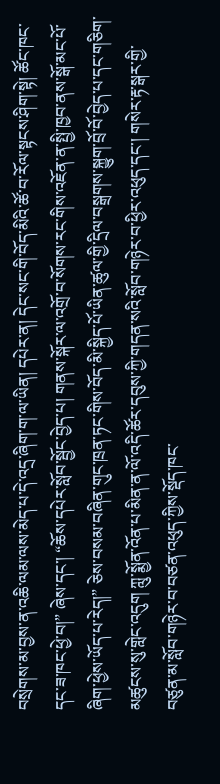བསྲེགས་མ་བྱས་ན་འཆི་ལམ་ལས་མེད་པ་དེ་འདྲ་ཞིག་ག་ལ་ཡིན། དཔེར་ན། དེང་སང་གི་བོད་མིའི་ཚོ་བ་རོལ་སྟངས་ཤིག་སྟེ། ཚོང་ཁང་དང་ཟ་ཁང་ཕྱེ་བ།” ཞེས་དང་། “ཆོས་དཔེར་སློབ་སྦྱོང་བྱེད་པ། གནས་སྐོར་ལ་འགྲོ་བ་སོགས་རང་གིས་འཇོན་ན་སྤྱི་ཁྱབ་ནས་སྒོ་མང་པོ་ཞིག་ཕྱེས་ཡོད་པ་རེད།” ཅེས་བསམ་བཞིན་གུང་ཁྲན་ཏང་གིས་བོད་མི་སྐྱིད་པོ་ཡིན་ཚུལ་གྱི་དྲིལ་བསྒྲགས་སྐྱུག་བྲོ་བོ་བྱེད་པ་དང་གཅིག་མཚུངས་སུ་གླེང་འདུག ཀླུ་སྨྱོན་འོན་པ་མིན་ན་ལོ་འདི་ཚོར་དབུས་ཀྱི་གདན་སའི་སློབ་གཉེར་བ་ཕྱིར་འཕུད་དང་། གསེར་རྟ་སྒར་གྱི་བཙུན་མ་སློབ་གཉེར་བ་བཙན་འཕུད་ཀྱིས་སྡོད་ཁང་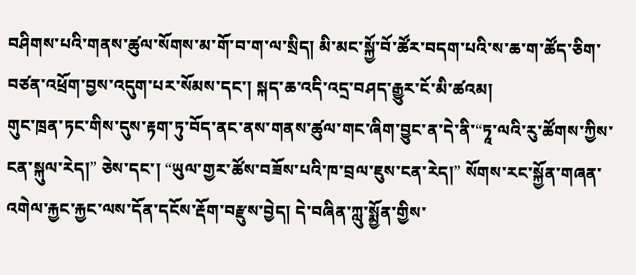བཤིགས་པའི་གནས་ཚུལ་སོགས་མ་གོ་བ་ག་ལ་སྲིད། མི་མང་སྐྱོ་བོ་ཚོར་བདག་པའི་ས་ཆ་ག་ཚོད་ཅིག་བཙན་འཕྲོག་བྱས་འདུག་པར་སོམས་དང་། སྐད་ཆ་འདི་འདྲ་བཤད་རྒྱུར་ངོ་མི་ཚའམ།
གུང་ཁྲན་ཏང་གིས་དུས་རྟག་ཏུ་བོད་ནང་ནས་གནས་ཚུལ་གང་ཞིག་བྱུང་ན་དེ་ནི་“ཏཱ་ལའི་རུ་ཚོགས་ཀྱིས་ངན་སྐུལ་རེད།” ཅེས་དང་། “ཡུལ་གྱར་ཚོས་བཟོས་པའི་ཁ་བྲལ་ཇུས་ངན་རེད།” སོགས་རང་སྐྱོན་གཞན་འགེལ་རྐྱང་རྐྱང་ལས་དོན་དངོས་རྡོག་བརྫུས་བྱེད། དེ་བཞིན་ཀླུ་སྨྱོན་གྱིས་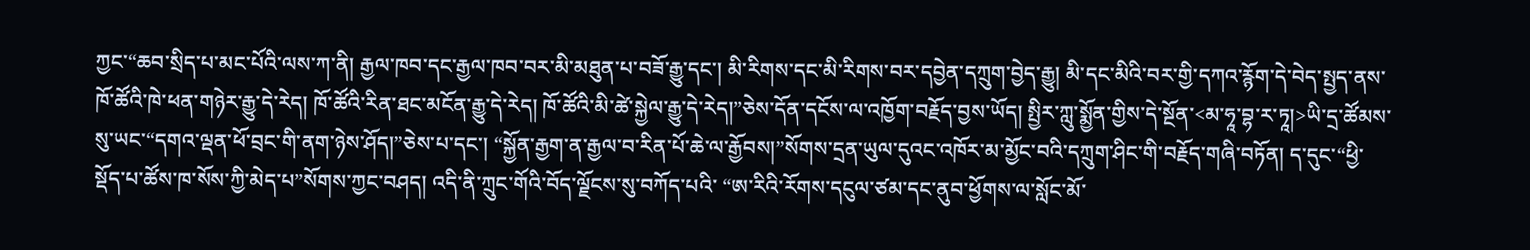ཀྱང་“ཆབ་སྲིད་པ་མང་པོའི་ལས་ཀ་ནི། རྒྱལ་ཁབ་དང་རྒྱལ་ཁབ་བར་མི་མཐུན་པ་བཟོ་རྒྱུ་དང་། མི་རིགས་དང་མི་རིགས་བར་དབྱེན་དཀྲུག་བྱེད་རྒྱུ། མི་དང་མིའི་བར་གྱི་དཀའ་རྙོག་དེ་བེད་སྤྱད་ནས་ཁོ་ཚོའི་ཁེ་ཕན་གཉེར་རྒྱུ་དེ་རེད། ཁོ་ཚོའི་རིན་ཐང་མངོན་རྒྱུ་དེ་རེད། ཁོ་ཚོའི་མི་ཚེ་སྐྱེལ་རྒྱུ་དེ་རེད།”ཅེས་དོན་དངོས་ལ་འཁྱོག་བརྗོད་བྱས་ཡོད། སྤྱིར་ཀླུ་སྨྱོན་གྱིས་དེ་སྔོན་<མ་ཧཱ་བྷ་ར་ཏཱ།>ཡི་དྲ་ཚོམས་སུ་ཡང་“དགའ་ལྡན་ཕོ་བྲང་གི་ནག་ཉེས་ཤོད།”ཅེས་པ་དང་། “སྐྱོན་རྒྱག་ན་རྒྱལ་བ་རིན་པོ་ཆེ་ལ་རྒྱོབས།”སོགས་དྲན་ཡུལ་དུའང་འཁོར་མ་མྱོང་བའི་དཀྲུག་ཤིང་གི་བརྗོད་གཞི་བཏོན། ད་དུང་“ཕྱི་སྡོད་པ་ཚོས་ཁ་སོས་ཀྱི་མེད་པ”སོགས་ཀྱང་བཤད། འདི་ནི་ཀྲུང་གོའི་བོད་ལྗོངས་སུ་བཀོད་པའི་ “ཨ་རིའི་རོགས་དངུལ་ཙམ་དང་ནུབ་ཕྱོགས་ལ་སློང་མོ་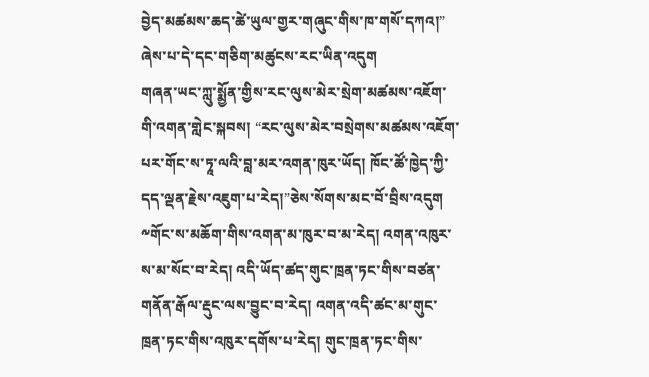བྱེད་མཚམས་ཆད་ཚེ་ཡུལ་གྱར་གཞུང་གིས་ཁ་གསོ་དཀའ།” ཞེས་པ་དེ་དང་གཅིག་མཚུངས་རང་ཡིན་འདུག
གཞན་ཡང་ཀླུ་སྨྱོན་གྱིས་རང་ལུས་མེར་སྲེག་མཚམས་འཇོག་གི་འགན་གླེང་སྐབས། “རང་ལུས་མེར་བསྲེགས་མཚམས་འཇོག་པར་གོང་ས་ཏཱ་ལའི་བླ་མར་འགན་ཁུར་ཡོད། ཁོང་ཚོ་ཁྱེད་ཀྱི་དད་ལྡན་རྗེས་འཇུག་པ་རེད།”ཅེས་སོགས་མང་བོ་བྲིས་འདུག ༸གོང་ས་མཆོག་གིས་འགན་མ་ཁུར་བ་མ་རེད། འགན་འཁུར་ས་མ་སོང་བ་རེད། འདི་ཡོད་ཚད་གུང་ཁྲན་ཏང་གིས་བཙན་གནོན་རྒོལ་རྡུང་ལས་བྱུང་བ་རེད། འགན་འདི་ཚང་མ་གུང་ཁྲན་ཏང་གིས་འཁུར་དགོས་པ་རེད། གུང་ཁྲན་ཏང་གིས་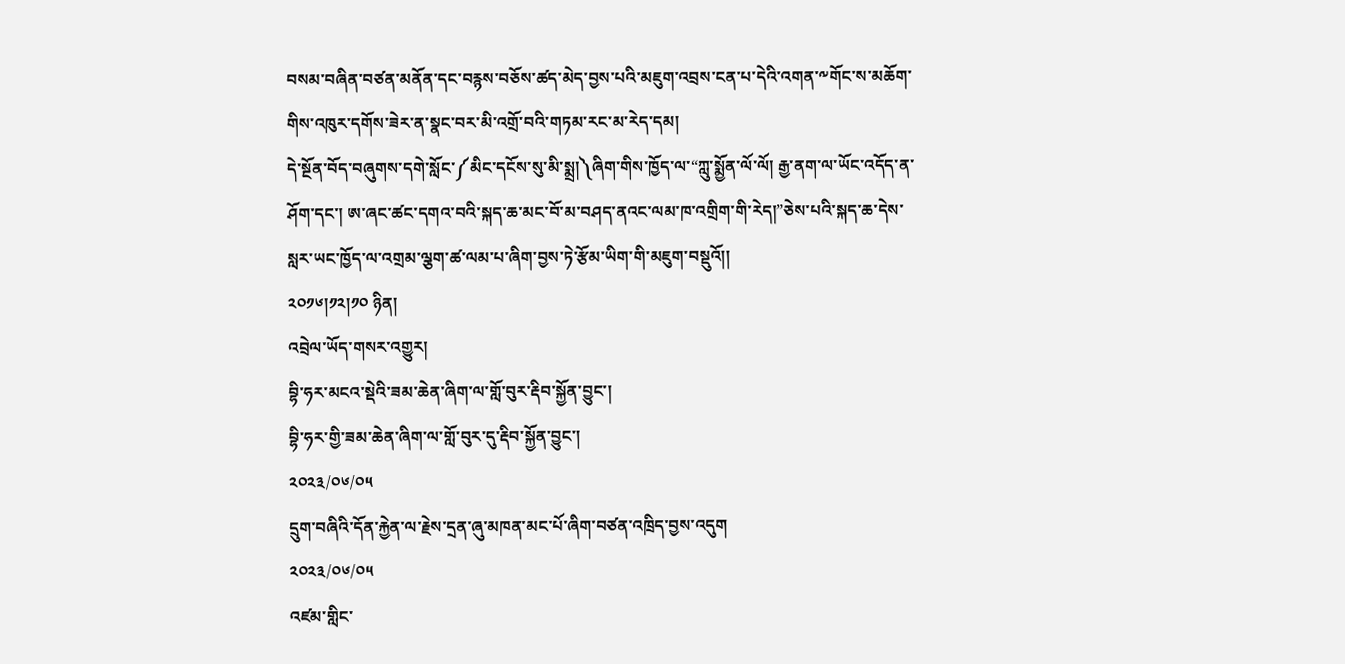བསམ་བཞིན་བཙན་མནོན་དང་བརྙས་བཅོས་ཚད་མེད་བྱས་པའི་མཇུག་འབྲས་ངན་པ་དེའི་འགན་༸གོང་ས་མཆོག་གིས་འཁུར་དགོས་ཟེར་ན་སྣང་བར་མི་འགྲོ་བའི་གཏམ་རང་མ་རེད་དམ།
དེ་སྔོན་བོད་བཞུགས་དགེ་སློང་༼མིང་དངོས་སུ་མི་སྨྲ།༽ཞིག་གིས་ཁྱོད་ལ་“ཀླུ་སྨྱོན་ལོ་ལོ། རྒྱ་ནག་ལ་ཡོང་འདོད་ན་ཤོག་དང་། ཨ་ཞང་ཚང་དགའ་བའི་སྐད་ཆ་མང་བོ་མ་བཤད་ནའང་ལམ་ཁ་འགྲིག་གི་རེད།”ཅེས་པའི་སྐད་ཆ་དེས་སླར་ཡང་ཁྱོད་ལ་འགྲམ་ལྕག་ཚ་ལམ་པ་ཞིག་བྱས་ཏེ་རྩོམ་ཡིག་གི་མཇུག་བསྡུའོ།།
༢༠༡༦།༡༢།༡༠ ཉིན།
འབྲེལ་ཡོད་གསར་འགྱུར།
བྷི་ཧར་མངའ་སྡེའི་ཟམ་ཆེན་ཞིག་ལ་གློ་བུར་རྡིབ་སྐྱོན་བྱུང་།
བྷི་ཧར་གྱི་ཟམ་ཆེན་ཞིག་ལ་གློ་བུར་དུ་རྡིབ་སྐྱོན་བྱུང་།
༢༠༢༣/༠༦/༠༥
དྲུག་བཞིའི་དོན་རྐྱེན་ལ་རྗེས་དྲན་ཞུ་མཁན་མང་པོ་ཞིག་བཙན་འཁྲིད་བྱས་འདུག
༢༠༢༣/༠༦/༠༥
འཛམ་གླིང་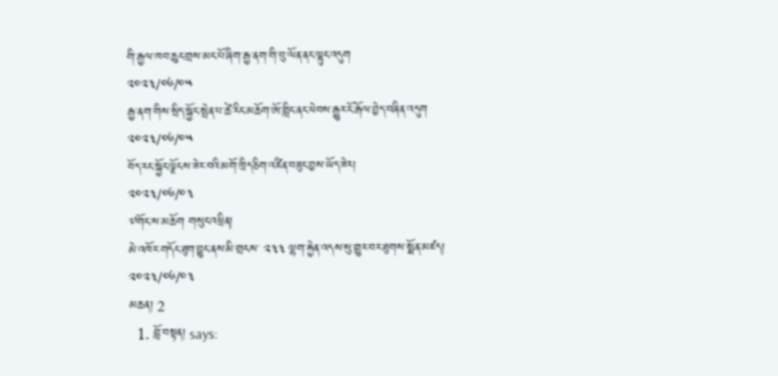གི་རྒྱལ་ཁབ་ཆུང་གྲས་མང་པོ་ཞིག་རྒྱ་ནག་གི་བུ་ལོན་ནང་ལྷུང་འདུག
༢༠༢༣/༠༦/༠༥
རྒྱ་ནག་གིས་སྲིད་སྐྱོང་སྤེན་པ་ཚེ་རིང་མཆོག་ཨོ་གླིང་ནང་ཕེབས་རྒྱུར་ངོ་རྒོལ་བྱེད་བཞིན་འདུག
༢༠༢༣/༠༦/༠༥
བོད་རང་སྐྱོང་ལྗོངས་ཟེར་བའི་མགོ་ཁྲིད་ཅིག་འཛིན་བཟུང་བྱས་ཡོད་ཟེར།
༢༠༢༣/༠༦/༠༣
༧གོང་ས་མཆོག གསུང་འཕྲིན།
མེ་འཁོར་གདོང་ཐུག་བྱུང་ནས་མི་གྲངས་ ༢༣༣ ལྷག་རྐྱེན་འདས་སུ་གྱུར་བར་ཐུགས་སྨོན་མཛད།
༢༠༢༣/༠༦/༠༣
མཆན། 2
  1. བློ་བསྟན། says: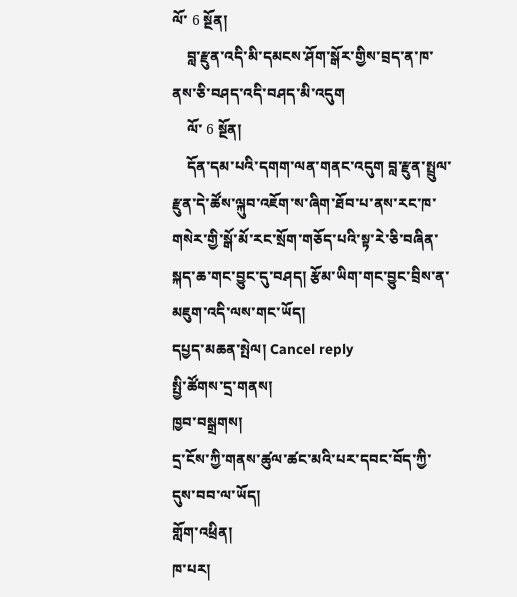ལོ་ 6 སྔོན།
    བླ་རྫུན་འདི་མི་དམངས་ཤོག་སྒོར་གྱིས་བྲད་ན་ཁ་ནས་ཅི་བཤད་འདི་བཤད་མི་འདུག
    ལོ་ 6 སྔོན།
    དོན་དམ་པའི་དགག་ལན་གནང་འདུག བླ་རྫུན་སྤྲུལ་རྫུན་དེ་ཚོས་ལྐུབ་འཇོག་ས་ཞིག་ཐོབ་པ་ནས་རང་ཁ་གསེར་གྱི་སྒོ་མོ་རང་སྲོག་གཅོད་པའི་སྟ་རེ་ཅི་བཞིན་སྐད་ཆ་གང་བྱུང་དུ་བཤད། རྩོམ་ཡིག་གང་བྱུང་བྲིས་ན་མཇུག་འདི་ལས་གང་ཡོད།
དཔྱད་མཆན་སྤེལ། Cancel reply
སྤྱི་ཚོགས་དྲ་གནས།
ཁྱབ་བསྒྲགས།
དྲ་ངོས་ཀྱི་གནས་ཚུལ་ཚང་མའི་པར་དབང་བོད་ཀྱི་དུས་བབ་ལ་ཡོད།
གློག་འཕྲིན།
ཁ་པར།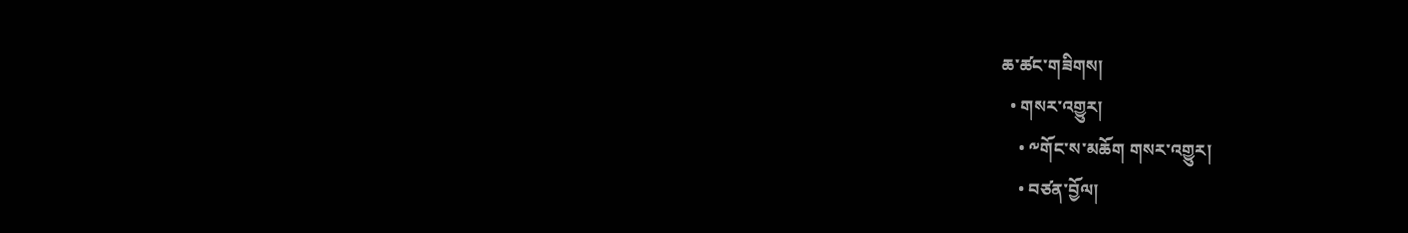ཆ་ཚང་གཟིགས།
  • གསར་འགྱུར།
    • ༸གོང་ས་མཆོག གསར་འགྱུར།
    • བཙན་བྱོལ།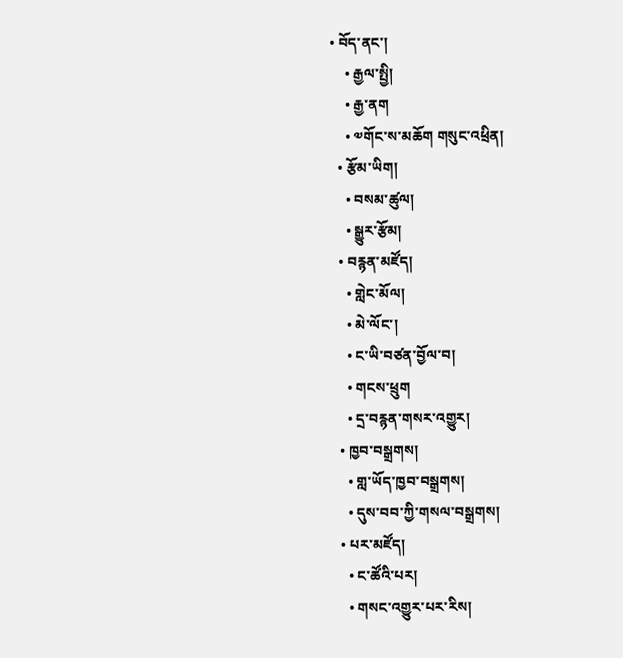• བོད་ནང་།
    • རྒྱལ་སྤྱི།
    • རྒྱ་ནག
    • ༧གོང་ས་མཆོག གསུང་འཕྲིན།
  • རྩོམ་ཡིག།
    • བསམ་ཚུལ།
    • སྒྱུར་རྩོམ།
  • བརྙན་མཛོད།
    • གླེང་མོལ།
    • མེ་ལོང་།
    • ང་ཡི་བཙན་བྱོལ་བ།
    • གངས་ཕྲུག
    • དྲ་བརྙན་གསར་འགྱུར།
  • ཁྱབ་བསྒྲགས།
    • གླ་ཡོད་ཁྱབ་བསྒྲགས།
    • དུས་བབ་ཀྱི་གསལ་བསྒྲགས།
  • པར་མཛོད།
    • ང་ཚོའི་པར།
    • གསང་འགྱུར་པར་རིས།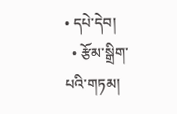• དཔེ་དེབ།
  • རྩོམ་སྒྲིག་པའི་གཏམ།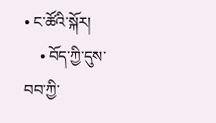• ང་ཚོའི་སྐོར།
    • བོད་ཀྱི་དུས་བབ་ཀྱི་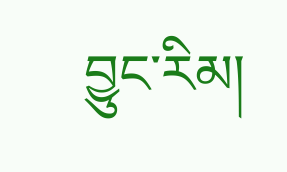བྱུང་རིམ།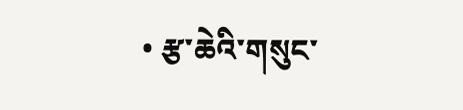• རྩ་ཆེའི་གསུང་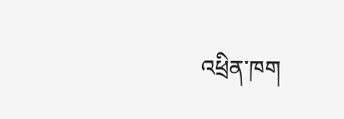འཕྲིན་ཁག